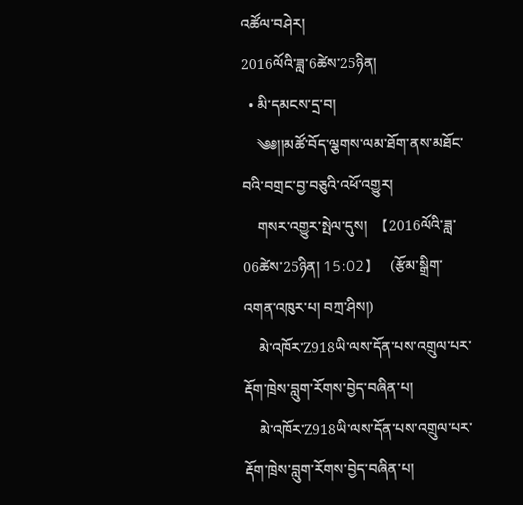འཚོལ་བཤེར།
2016ལོའི་ཟླ་6ཚེས་25ཉིན།
  • མི་དམངས་དྲ་བ།
    ༄༅།།མཚོ་བོད་ལྕགས་ལམ་ཐོག་ནས་མཐོང་བའི་བགྲང་བྱ་བཅུའི་འཕོ་འགྱུར།
    གསར་འགྱུར་སྤེལ་དུས།  【2016ལོའི་ཟླ་ 06ཚེས་25ཉིན། 15:02】   (རྩོམ་སྒྲིག་འགན་འཁུར་པ། བཀྲ་ཤིས།)
    མེ་འཁོར་Z918ཡི་ལས་དོན་པས་འགྲུལ་པར་རྡོག་ཁྲེས་བླུག་རོགས་བྱེད་བཞིན་པ།
    མེ་འཁོར་Z918ཡི་ལས་དོན་པས་འགྲུལ་པར་རྡོག་ཁྲེས་བླུག་རོགས་བྱེད་བཞིན་པ།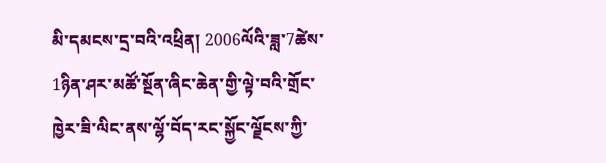མི་དམངས་དྲ་བའི་འཕྲིན། 2006ལོའི་ཟླ་7ཚེས་1ཉིན་ཤར་མཚོ་སྔོན་ཞིང་ཆེན་གྱི་ལྟེ་བའི་གྲོང་ཁྱེར་ཟི་ལིང་ནས་ལྷོ་བོད་རང་སྐྱོང་ལྗོངས་ཀྱི་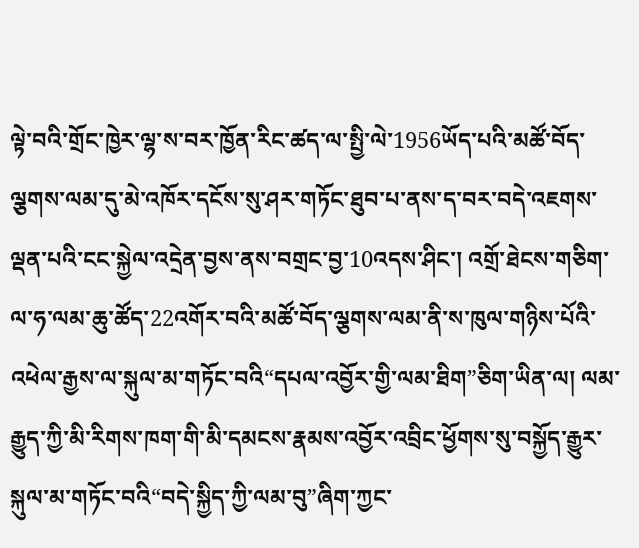ལྟེ་བའི་གྲོང་ཁྱེར་ལྷ་ས་བར་ཁྱོན་རིང་ཚད་ལ་སྤྱི་ལེ་1956ཡོད་པའི་མཚོ་བོད་ལྕགས་ལམ་དུ་མེ་འཁོར་དངོས་སུ་ཤར་གཏོང་ཐུབ་པ་ནས་ད་བར་བདེ་འཇགས་ལྡན་པའི་ངང་སྐྱེལ་འདྲེན་བྱས་ནས་བགྲང་བྱ་10འདས་ཤིང་། འགྲོ་ཐེངས་གཅིག་ལ་ཧ་ལམ་ཆུ་ཚོད་22འགོར་བའི་མཚོ་བོད་ལྕགས་ལམ་ནི་ས་ཁུལ་གཉིས་པོའི་འཕེལ་རྒྱས་ལ་སྐུལ་མ་གཏོང་བའི“དཔལ་འབྱོར་གྱི་ལམ་ཐིག”ཅིག་ཡིན་ལ། ལམ་རྒྱུད་ཀྱི་མི་རིགས་ཁག་གི་མི་དམངས་རྣམས་འབྱོར་འབྲིང་ཕྱོགས་སུ་བསྐྱོད་རྒྱུར་སྐུལ་མ་གཏོང་བའི“བདེ་སྐྱིད་ཀྱི་ལམ་བུ”ཞིག་ཀྱང་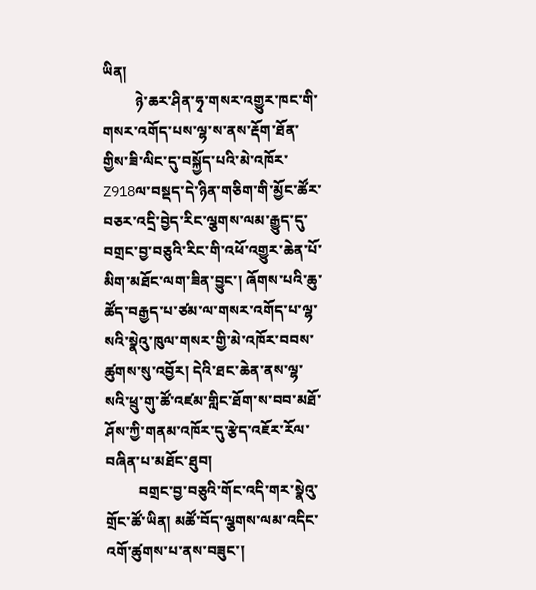ཡིན།
         ཉེ་ཆར་ཤིན་ཧྭ་གསར་འགྱུར་ཁང་གི་གསར་འགོད་པས་ལྷ་ས་ནས་རྡོག་ཐོན་གྱིས་ཟི་ལིང་དུ་བསྐྱོད་པའི་མེ་འཁོར་Z918ལ་བསྡད་དེ་ཉིན་གཅིག་གི་མྱོང་ཚོར་བཅར་འདྲི་བྱེད་རིང་ལྕགས་ལམ་རྒྱུད་དུ་བགྲང་བྱ་བཅུའི་རིང་གི་འཕོ་འགྱུར་ཆེན་པོ་མིག་མཐོང་ལག་ཟིན་བྱུང་། ཞོགས་པའི་ཆུ་ཚོད་བརྒྱད་པ་ཙམ་ལ་གསར་འགོད་པ་ལྷ་སའི་སྣེའུ་ཁུལ་གསར་གྱི་མེ་འཁོར་བབས་ཚུགས་སུ་འབྱོར། དེའི་ཐང་ཆེན་ནས་ལྷ་སའི་ཕྲུ་གུ་ཚོ་འཛམ་གླིང་ཐོག་ས་བབ་མཐོ་ཤོས་ཀྱི་གནམ་འཁོར་དུ་རྩེད་འཇོར་རོལ་བཞིན་པ་མཐོང་ཐུབ།
         བགྲང་བྱ་བཅུའི་གོང་འདི་གར་སྣེའུ་གྲོང་ཚོ་ཡིན། མཚོ་བོད་ལྕགས་ལམ་འདིང་འགོ་ཚུགས་པ་ནས་བཟུང་།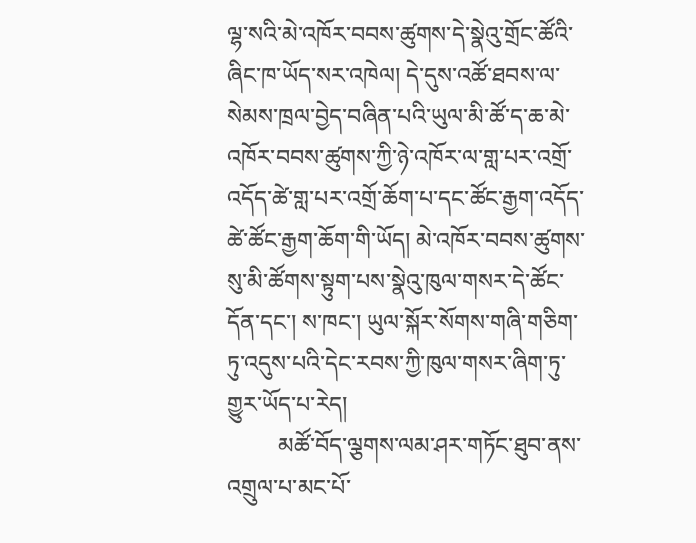ལྷ་སའི་མེ་འཁོར་བབས་ཚུགས་དེ་སྣེའུ་གྲོང་ཚོའི་ཞིང་ཁ་ཡོད་སར་འཁེལ། དེ་དུས་འཚོ་ཐབས་ལ་སེམས་ཁྲལ་བྱེད་བཞིན་པའི་ཡུལ་མི་ཚོ་ད་ཆ་མེ་འཁོར་བབས་ཚུགས་ཀྱི་ཉེ་འཁོར་ལ་གླ་པར་འགྲོ་འདོད་ཚེ་གླ་པར་འགྲོ་ཆོག་པ་དང་ཚོང་རྒྱག་འདོད་ཚེ་ཚོང་རྒྱག་ཆོག་གི་ཡོད། མེ་འཁོར་བབས་ཚུགས་སུ་མི་ཚོགས་སྟུག་པས་སྣེའུ་ཁུལ་གསར་དེ་ཚོང་དོན་དང་། ས་ཁང་། ཡུལ་སྐོར་སོགས་གཞི་གཅིག་ཏུ་འདུས་པའི་དེང་རབས་ཀྱི་ཁུལ་གསར་ཞིག་ཏུ་གྱུར་ཡོད་པ་རེད།
         མཚོ་བོད་ལྕགས་ལམ་ཤར་གཏོང་ཐུབ་ནས་འགྲུལ་པ་མང་པོ་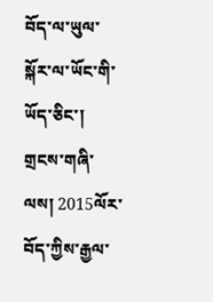བོད་ལ་ཡུལ་སྐོར་ལ་ཡོང་གི་ཡོད་ཅིང་། གྲངས་གཞི་ལས། 2015ལོར་བོད་ཀྱིས་རྒྱལ་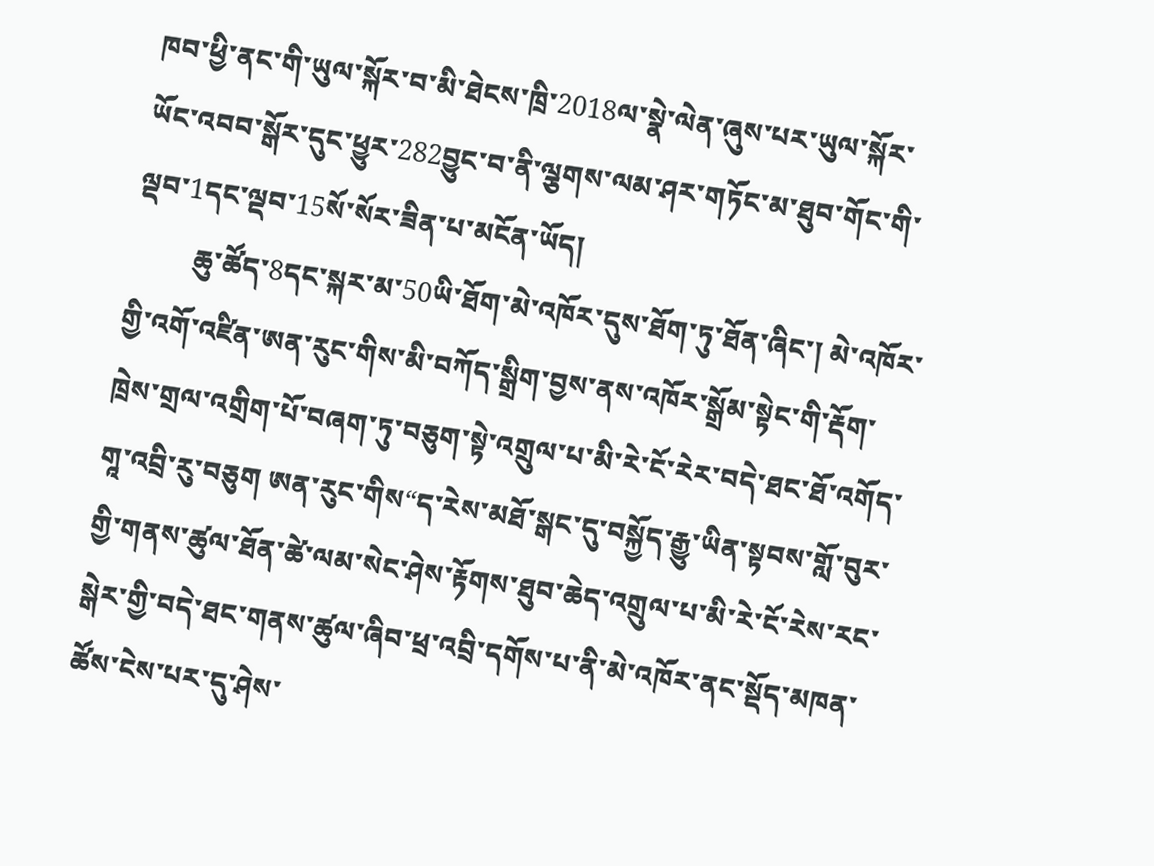ཁབ་ཕྱི་ནང་གི་ཡུལ་སྐོར་བ་མི་ཐེངས་ཁྲི་2018ལ་སྣེ་ལེན་ཞུས་པར་ཡུལ་སྐོར་ཡོང་འབབ་སྒོར་དུང་ཕྱུར་282བྱུང་བ་ནི་ལྕགས་ལམ་ཤར་གཏོང་མ་ཐུབ་གོང་གི་ལྡབ་1དང་ལྡབ་15སོ་སོར་ཟིན་པ་མངོན་ཡོད།
         ཆུ་ཚོད་8དང་སྐར་མ་50ཡི་ཐོག་མེ་འཁོར་དུས་ཐོག་ཏུ་ཐོན་ཞིང་། མེ་འཁོར་གྱི་འགོ་འཛིན་ཨན་རུང་གིས་མི་བཀོད་སྒྲིག་བྱས་ནས་འཁོར་སྒྲོམ་སྟེང་གི་རྡོག་ཁྲེས་གྲལ་འགྲིག་པོ་བཞག་ཏུ་བཅུག་སྟེ་འགྲུལ་པ་མི་རེ་ངོ་རེར་བདེ་ཐང་ཐོ་འགོད་གཱ་འབྲི་རུ་བཅུག ཨན་རུང་གིས“ད་རེས་མཐོ་སྒང་དུ་བསྐྱོད་རྒྱུ་ཡིན་སྟབས་གློ་བུར་གྱི་གནས་ཚུལ་ཐོན་ཚེ་ལམ་སེང་ཤེས་རྟོགས་ཐུབ་ཆེད་འགྲུལ་པ་མི་རེ་ངོ་རེས་རང་སྒེར་གྱི་བདེ་ཐང་གནས་ཚུལ་ཞིབ་ཕྲ་འབྲི་དགོས་པ་ནི་མེ་འཁོར་ནང་སྡོད་མཁན་ཚོས་ངེས་པར་དུ་ཤེས་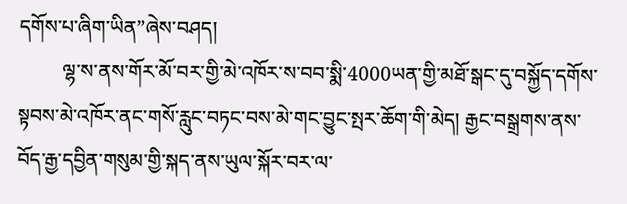དགོས་པ་ཞིག་ཡིན”ཞེས་བཤད།
         ལྷ་ས་ནས་གོར་མོ་བར་གྱི་མེ་འཁོར་ས་བབ་སྨི་4000ཡན་གྱི་མཐོ་སྒང་དུ་བསྐྱོད་དགོས་སྟབས་མེ་འཁོར་ནང་གསོ་རླུང་བཏང་བས་མེ་གང་བྱུང་སྤར་ཆོག་གི་མེད། རྒྱང་བསྒྲགས་ནས་བོད་རྒྱ་དབྱིན་གསུམ་གྱི་སྐད་ནས་ཡུལ་སྐོར་བར་ལ་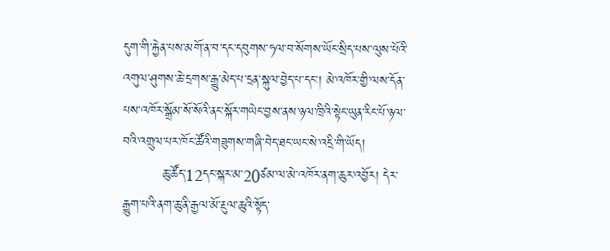དུག་གི་རྐྱེན་པས་མགོ་ན་བ་དང་དབུགས་ཧལ་བ་སོགས་ཡོང་སྲིད་པས་ལུས་པོའི་འགུལ་ཤུགས་ཆེ་དྲགས་རྒྱུ་མེད་པ་དྲན་སྐུལ་བྱེད་པ་དང་། མེ་འཁོར་གྱི་ལས་དོན་པས་འཁོར་སྒྲོམ་སོ་སོའི་ནང་སྐོར་གཡེང་བྱས་ནས་ཉལ་ཁྲིའི་སྟེང་ཡུན་རིང་པོ་ཉལ་བའི་འགྲུལ་པར་ཁོང་ཚོའི་གཟུགས་གཞི་བེད་ཐང་ཡང་སེ་འདྲི་གི་ཡོད།
         ཆུ་ཚོད་12དང་སྐར་མ་20ཙམ་ལ་མེ་འཁོར་ནག་ཆུར་འབྱོར། དེར་རྒྱུག་པའི་ནག་ཆུ་ནི་རྒྱལ་མོ་རྔུལ་ཆུའི་སྟོད་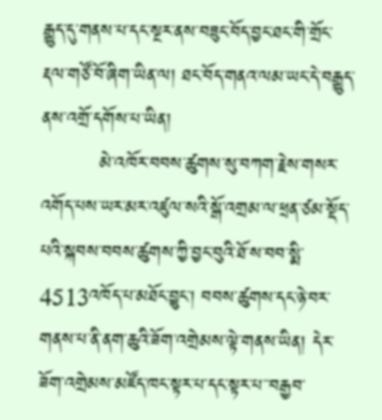རྒྱུད་དུ་གནས་པ་དང་སྔར་ནས་བཟུང་བོད་བྱང་ཐང་གི་གྲོང་རྡལ་གཙོ་བོ་ཞིག་ཡིན་ལ། ཐང་བོད་གནའ་ལམ་ཡང་དེ་བརྒྱུད་ནས་འགྲོ་དགོས་པ་ཡིན།
         མེ་འཁོར་བབས་ཚུགས་སུ་བཀག་རྗེས་གསར་འགོད་པས་ཡར་མར་འཛུལ་སའི་སྒོ་འགྲམ་ལ་ཕྲན་ཙམ་སྡོད་པའི་སྐབས་བབས་ཚུགས་ཀྱི་བྱང་བུའི་ཐོ་ས་བབ་སྨི་4513འཁོད་པ་མཐོང་བྱུང་། བབས་ཚུགས་དང་ཉེ་བར་གནས་པ་ནི་ནག་ཆུའི་ཟོག་འགྲེམས་ལྟེ་གནས་ཡིན། དེར་ཟོག་འགྲེམས་མཛོད་ཁང་སྟར་པ་དང་སྟར་པ་་བརྒྱབ་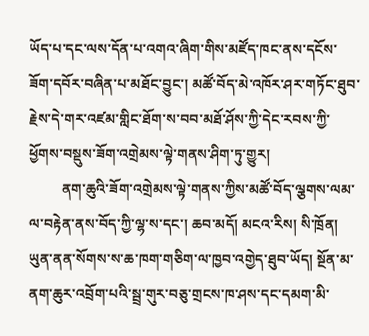ཡོད་པ་དང་ལས་དོན་པ་འགའ་ཞིག་གིས་མཛོད་ཁང་ནས་དངོས་ཟོག་དབོར་བཞིན་པ་མཐོང་བྱུང་། མཚོ་བོད་མེ་འཁོར་ཤར་གཏོང་ཐུབ་རྗེས་དེ་གར་འཛམ་གླིང་ཐོག་ས་བབ་མཐོ་ཤོས་ཀྱི་དེང་རབས་ཀྱི་ཕྱོགས་བསྡུས་ཟོག་འགྲེམས་ལྟེ་གནས་ཤིག་ཏུ་གྱུར།
         ནག་ཆུའི་ཟོག་འགྲེམས་ལྟེ་གནས་ཀྱིས་མཚོ་བོད་ལྕགས་ལམ་ལ་བརྟེན་ནས་བོད་ཀྱི་ལྷ་ས་དང་། ཆབ་མདོ། མངའ་རིས། སི་ཁྲོན། ཡུན་ནན་སོགས་ས་ཆ་ཁག་གཅིག་ལ་ཁྱབ་འགྱེད་ཐུབ་ཡོད། སྔོན་མ་ནག་ཆུར་འབྲོག་པའི་སྦྲ་གུར་བཅུ་གྲངས་ཁ་ཤས་དང་དམག་མི་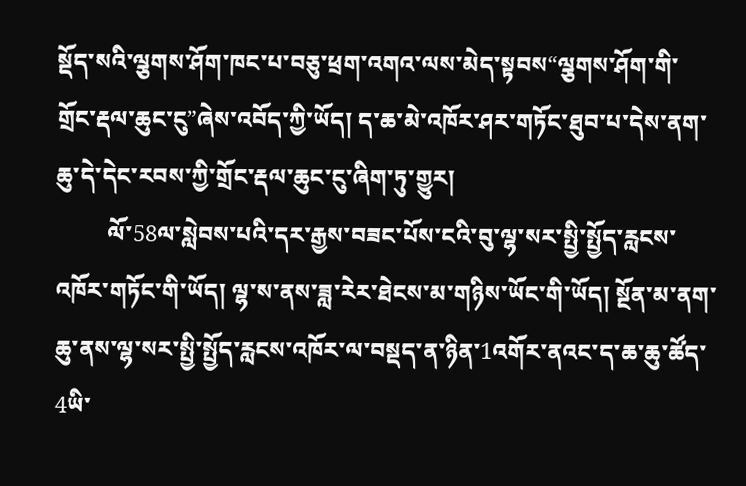སྡོད་སའི་ལྕགས་ཤོག་ཁང་པ་བཅུ་ཕྲག་འགའ་ལས་མེད་སྟབས“ལྕགས་ཤོག་གི་གྲོང་རྡལ་ཆུང་ངུ”ཞེས་འབོད་ཀྱི་ཡོད། ད་ཆ་མེ་འཁོར་ཤར་གཏོང་ཐུབ་པ་དེས་ནག་ཆུ་དེ་དེང་རབས་ཀྱི་གྲོང་རྡལ་ཆུང་ངུ་ཞིག་ཏུ་གྱུར།
         ལོ་58ལ་སླེབས་པའི་དར་རྒྱས་བཟང་པོས་ངའི་བུ་ལྷ་སར་སྤྱི་སྤྱོད་རླངས་འཁོར་གཏོང་གི་ཡོད། ལྷ་ས་ནས་ཟླ་རེར་ཐེངས་མ་གཉིས་ཡོང་གི་ཡོད། སྔོན་མ་ནག་ཆུ་ནས་ལྷ་སར་སྤྱི་སྤྱོད་རླངས་འཁོར་ལ་བསྡད་ན་ཉིན་1འགོར་ནའང་ད་ཆ་ཆུ་ཚོད་4ཡི་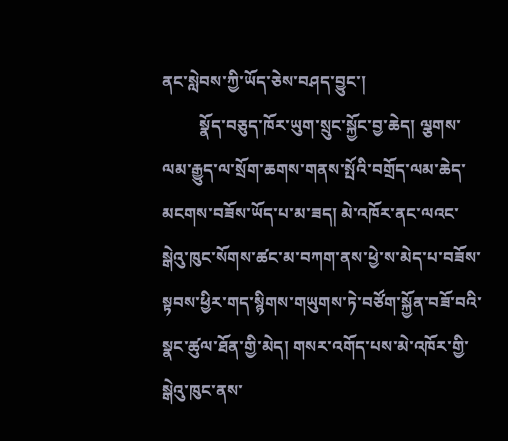ནང་སླེབས་ཀྱི་ཡོད་ཅེས་བཤད་བྱུང་།
         སྣོད་བཅུད་ཁོར་ཡུག་སྲུང་སྐྱོང་བྱ་ཆེད། ལྕགས་ལམ་རྒྱུད་ལ་སྲོག་ཆགས་གནས་སྤོའི་བགྲོད་ལམ་ཆེད་མངགས་བཟོས་ཡོད་པ་མ་ཟད། མེ་འཁོར་ནང་ལའང་སྒེའུ་ཁུང་སོགས་ཚང་མ་བཀག་ནས་ཕྱེ་ས་མེད་པ་བཟོས་སྟབས་ཕྱིར་གད་སྙིགས་གཡུགས་ཏེ་བཙོག་སྐྱོན་བཟོ་བའི་སྣང་ཚུལ་ཐོན་གྱི་མེད། གསར་འགོད་པས་མེ་འཁོར་གྱི་སྒེའུ་ཁུང་ནས་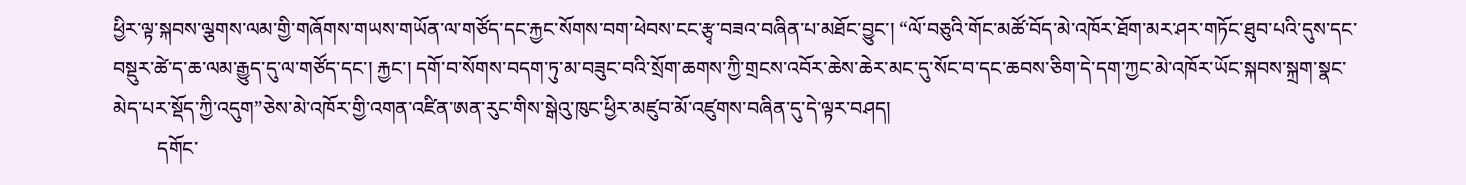ཕྱིར་ལྟ་སྐབས་ལྕགས་ལམ་གྱི་གཞོགས་གཡས་གཡོན་ལ་གཙོད་དང་རྐྱང་སོགས་བག་ཕེབས་ངང་རྩྭ་བཟའ་བཞིན་པ་མཐོང་བྱུང་། “ལོ་བཅུའི་གོང་མཚོ་བོད་མེ་འཁོར་ཐོག་མར་ཤར་གཏོང་ཐུབ་པའི་དུས་དང་བསྡུར་ཚེ་ད་ཆ་ལམ་རྒྱུད་དུ་ལ་གཙོད་དང་། རྐྱང་། དགོ་བ་སོགས་བདག་ཏུ་མ་བཟུང་བའི་སྲོག་ཆགས་ཀྱི་གྲངས་འབོར་ཆེས་ཆེར་མང་དུ་སོང་བ་དང་ཆབས་ཅིག་དེ་དག་ཀྱང་མེ་འཁོར་ཡོང་སྐབས་སྐྲག་སྣང་མེད་པར་སྡོད་ཀྱི་འདུག”ཅེས་མེ་འཁོར་གྱི་འགན་འཛིན་ཨན་རུང་གིས་སྒེའུ་ཁུང་ཕྱིར་མཛུབ་མོ་འཛུགས་བཞིན་དུ་དེ་ལྟར་བཤད།
         དགོང་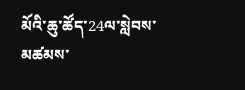མོའི་ཆུ་ཚོད་24ལ་སླེབས་མཚམས་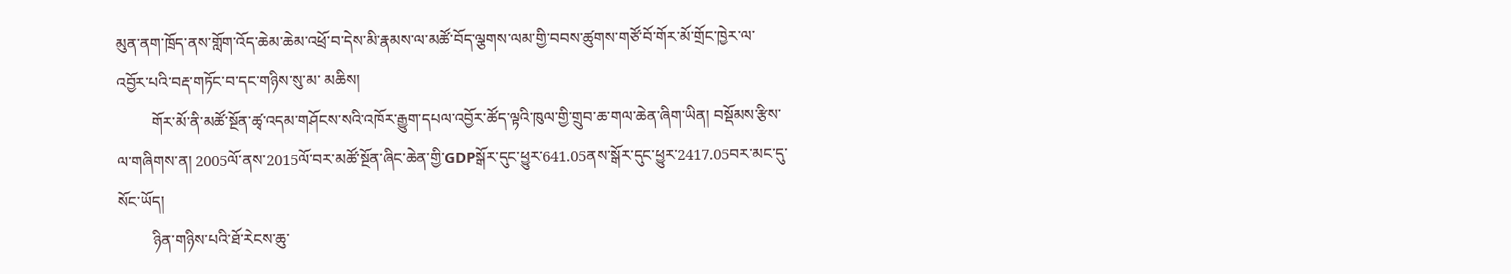མུན་ནག་ཁྲོད་ནས་གློག་འོད་ཆེམ་ཆེམ་འཕྲོ་བ་དེས་མི་རྣམས་ལ་མཚོ་བོད་ལྕགས་ལམ་གྱི་བབས་ཚུགས་གཙོ་བོ་གོར་མོ་གྲོང་ཁྱེར་ལ་འབྱོར་པའི་བརྡ་གཏོང་བ་དང་གཉིས་སུ་མ་ མཆིས།
         གོར་མོ་ནི་མཚོ་སྔོན་ཚྭ་འདམ་གཤོངས་སའི་འཁོར་རྒྱུག་དཔལ་འབྱོར་ཚོད་ལྟའི་ཁུལ་གྱི་གྲུབ་ཆ་གལ་ཆེན་ཞིག་ཡིན། བསྡོམས་རྩིས་ལ་གཞིགས་ན། 2005ལོ་ནས་2015ལོ་བར་མཚོ་སྔོན་ཞིང་ཆེན་གྱི་GDPསྒོར་དུང་ཕྱུར་641.05ནས་སྒོར་དུང་ཕྱུར་2417.05བར་མང་དུ་སོང་ཡོད།
         ཉིན་གཉིས་པའི་ཐོ་རེངས་ཆུ་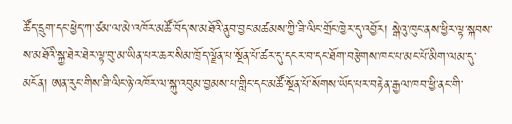ཚོད་དྲུག་དང་ཕྱེད་ཀ་ཙམ་ལ་མེ་འཁོར་མཚོ་བོད་ས་མཐོའི་ནུབ་བྱང་མཚམས་ཀྱི་ཟི་ལིང་གྲོང་ཁྱེར་དུ་འབྱོར། སྒེའུ་ཁུང་ནས་ཕྱིར་ལྟ་སྐབས་ས་མཐོའི་སྐྱ་ཐེར་ཐེར་ལྟ་བུ་མ་ཡིན་པར་ཆར་སིམ་ཁྲོད་ལྗོན་པ་སྔོན་པོ་ཚར་དུ་དངར་བ་དང་ཐོག་བརྩེགས་ཁང་པ་མང་པོ་མིག་ལམ་དུ་མངོན། ཨན་རུང་གིས་ཟི་ལིང་ཉེ་འཁོར་ལ་སྐུ་འབུམ་བྱམས་པ་གླིང་དང་མཚོ་སྔོན་པོ་སོགས་ཡོད་པར་བརྟེན་རྒྱལ་ཁབ་ཕྱི་ནང་གི་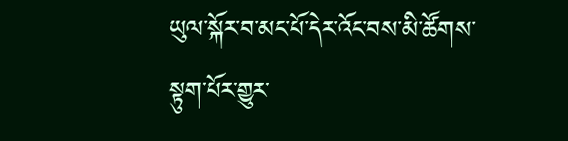ཡུལ་སྐོར་བ་མང་པོ་དེར་འོང་བས་མི་ཚོགས་སྟུག་པོར་གྱུར་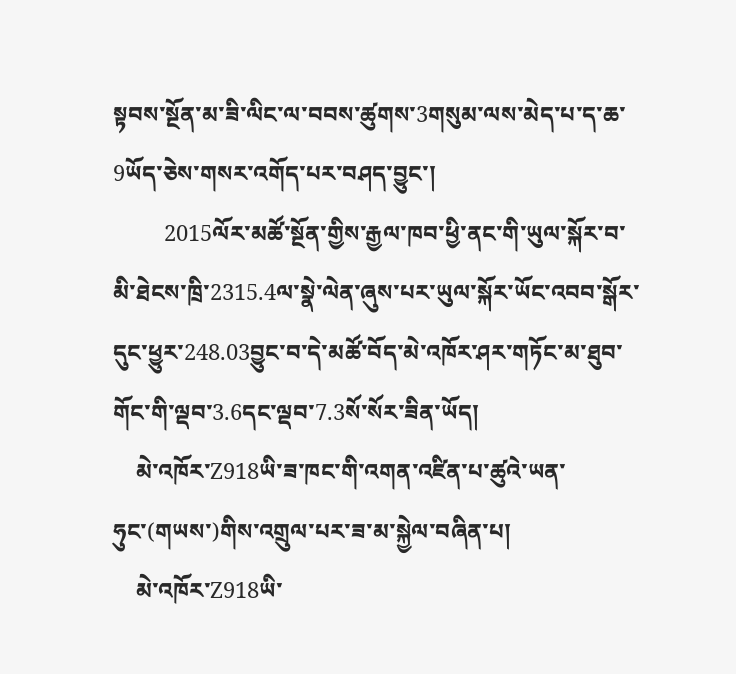སྟབས་སྔོན་མ་ཟི་ལིང་ལ་བབས་ཚུགས་3གསུམ་ལས་མེད་པ་ད་ཆ་9ཡོད་ཅེས་གསར་འགོད་པར་བཤད་བྱུང་།
         2015ལོར་མཚོ་སྔོན་གྱིས་རྒྱལ་ཁབ་ཕྱི་ནང་གི་ཡུལ་སྐོར་བ་མི་ཐེངས་ཁྲི་2315.4ལ་སྣེ་ལེན་ཞུས་པར་ཡུལ་སྐོར་ཡོང་འབབ་སྒོར་དུང་ཕྱུར་248.03བྱུང་བ་དེ་མཚོ་བོད་མེ་འཁོར་ཤར་གཏོང་མ་ཐུབ་གོང་གི་ལྡབ་3.6དང་ལྡབ་7.3སོ་སོར་ཟིན་ཡོད།
    མེ་འཁོར་Z918ཡི་ཟ་ཁང་གི་འགན་འཛིན་པ་ཚུའེ་ཡན་ཧུང་(གཡས་)གིས་འགྲུལ་པར་ཟ་མ་སྐྱེལ་བཞིན་པ།
    མེ་འཁོར་Z918ཡི་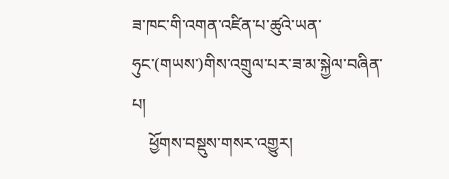ཟ་ཁང་གི་འགན་འཛིན་པ་ཚུའེ་ཡན་ཧུང་(གཡས་)གིས་འགྲུལ་པར་ཟ་མ་སྐྱེལ་བཞིན་པ།
    ཕྱོགས་བསྡུས་གསར་འགྱུར།